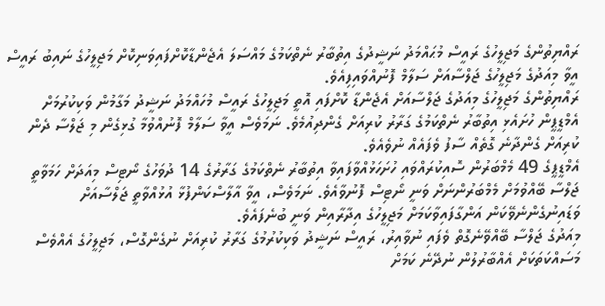ރައްޔިތުންގެ މަޖިލީހުގެ ރައީސް މުޙައްމަދު ނަޝީދުގެ އިތުބާރު ނެތްކަމުގެ މައްސަލަ އެޖެންޑާކޮށްފައިވަނިކޮށް މަޖިލީހުގެ ނައިބު ރައީސް އީވާ މިއަދުގެ މަޖިލީހުގެ ޖަލްސާއަށް ސަލާމް ފޮނުއްވައިފިއެވެ.
ރައްޔިތުންގެ މަޖިލީހުގެ މިއަދުގެ ޖަލްސާއަށް އެޖެންޑާ ކޮށްފައި އޮތީ މަޖިލީހުގެ ރައީސް މުހައްމަދު ނަޝީދު މަގާމުން ވަކިކުރުމަށް އެމްޑީޕީން ހުށައެޅި އިތުބާރު ނެތްކަމުގެ ގަރާރު ކުރިއަށް ގެންދިއުމެވެ. ނަމަވެސް އީވާ ސަލާމް ފޮނުއްވުމާ ގުޅިގެން މި ޖަލްސާ ދެން ކުރިއަށް ގެންދާނެ ގޮތެއް ސާފު ވެފައެއް ނުވެއެވެ.
އެމްޑީޕީގެ 49 މެމްބަރުން ސޮއިކުރައްވައި ހުށަހަޅުއްވާފައިވާ އިތުބާރު ނެތްކަމުގެ ގަރާރުގެ 14 ދުވަހުގެ ނޯޓިސް މިއަދަށް ހަމަވާތީ ޖަލްސާ ބޭއްވުމަށް މެމްބަރުންނަށް ވަނީ ނޯޓިސް ފޮނުވާއެވެ. ނަމަވެސް، އީވާ އާލާސްކަންފުޅާ އުޅުއްވާތީ ޖަލްސާއަށް ވަޑައިނުގެންނެވޭކަން އަންގާފައިވާކަމަށް މަޖިލީހުގެ އިދާރާއިން ވަނީ ބުނެފައެވެ.
މިއަދުގެ ޖަލްސާ ބޭއްވޭނެގޮތް ވެފައި ނުވާއިރު، ރައީސް ނަޝީދު ވަކިކުރުމުގެ ގަރާރު ކުރިއަށް ނުގެންގޮސް، މަޖިލީހުގެ އެއްވެސް މަސައްކަތަކަށް އެއްބާރުލުން ނުދޭނެ ކަމަށް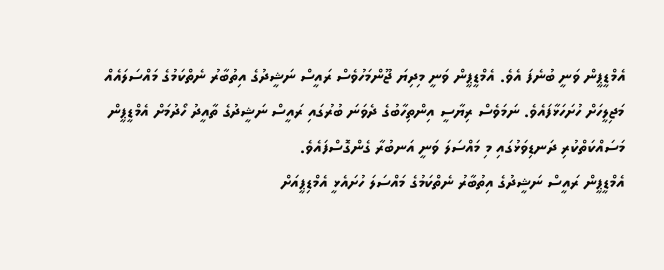އެމްޑީޕީން ވަނީ ބުނެފަ އެވެ. އެމްޑީޕީން ވަނީ މިދިޔަ ޖޫންމަހުވެސް ރައީސް ނަޝީދުގެ އިތުބާރު ނެތްކަމުގެ މައްސަލައެއް މަޖިލީހަށް ހުށަހަޅާފައެވެ. ނަމަވެސް ރިޔާސީ އިންތިހާބުގެ ދެވަނަ ބުރުގައި ރައީސް ނަޝީދުގެ ތާއީދު ހޯދުމަށް އެމްޑީޕީން މަސައްކަތްކުރި ދަނޑިވަޅުގައި މި މައްސަލަ ވަނީ އަނބުރާ ގެންގޮސްފައެވެ.
އެމްޑީޕީން ރައީސް ނަޝީދުގެ އިތުބާރު ނެތްކަމުގެ މައްސަލަ ހުށައެޅީ އެމްޑިޕީއަށް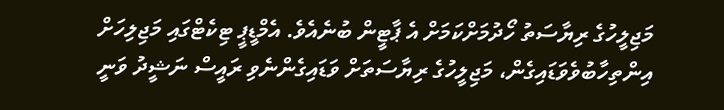މަޖިލީހުގެ ރިޔާސަތު ހޯދުމަށްކަމަށް އެ ޕާޓީން ބުނެއެވެ. އެމްޑީޕީ ޓިކެޓްގައި މަޖިލިހަށް އިންތިހާބުވެވަޑައިގެން، މަޖިލީހުގެ ރިޔާސަތަށް ވަޑައިގެންނެވި ރައީސް ނަޝީދު ވަނީ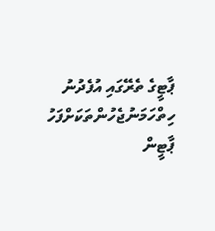ޕާޓީގެ ތެރޭގައި އުފެދުނު ހިތްހަމަނުޖެހުންތަކަށްފަހު ޕާޓީން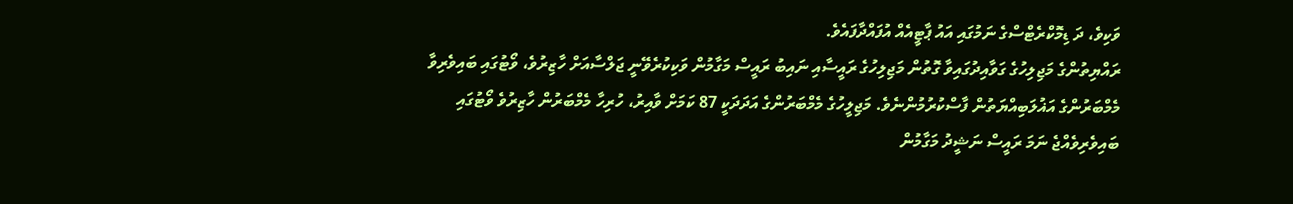ވަކިވެ، ދަ ޑިމޮކްރެޓްސްގެ ނަމުގައި އައު ޕާޓީއެއް އުފައްދާފައެވެ.
ރައްޔިތުންގެ މަޖިލިހުގެ ގަވާއިދުގައިވާ ގޮތުން މަޖިލިހުގެ ރައީސާއި ނައިބު ރައީސް މަގާމުން ވަކިކުރެވޭނީ ޖަލްސާއަށް ހާޒިރުވެ، ވޯޓުގައި ބައިވެރިވާ މެމްބަރުންގެ އަޣުލަބިއްޔަތުން ފާސްކުރުމުންނެވެ. މަޖިލީހުގެ މެމްބަރުންގެ އަދަދަކީ 87 ކަމަށް ވާއިރު، ހުރިހާ މެމްބަރުން ހާޒިރުވެ ވޯޓުގައި ބައިވެރިވެއްޖެ ނަމަ ރައީސް ނަޝީދު މަގާމުން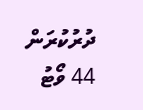ދުރުކުރަން 44 ވޯޓު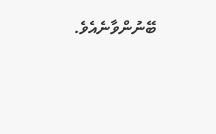ބޭނުންވާނެއެވެ.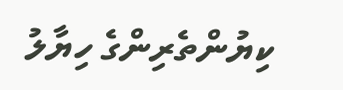ކިޔުންތެރިންގެ ހިޔާލު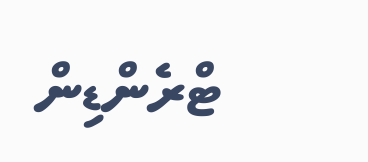ޓްރެންޑިން